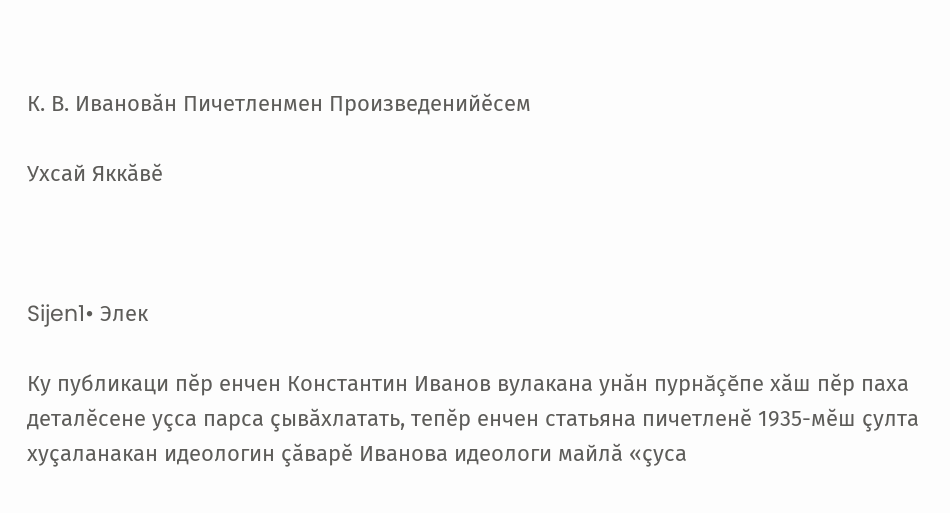К. В. Ивановăн Пичетленмен Произведенийĕсем

Ухсай Яккăвĕ



Sijen1• Элек

Ку публикаци пĕр енчен Константин Иванов вулакана унăн пурнăçĕпе хăш пĕр паха деталĕсене уçса парса çывăхлатать, тепĕр енчен статьяна пичетленĕ 1935-мĕш çулта хуçаланакан идеологин çăварĕ Иванова идеологи майлă «çуса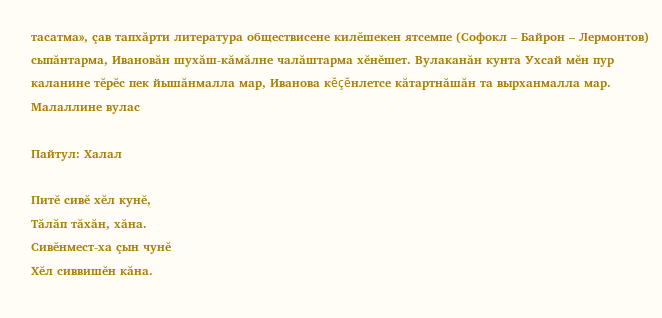тасатма», çав тапхăрти литература обществисене килĕшекен ятсемпе (Софокл – Байрон – Лермонтов) сыпăнтарма, Ивановăн шухăш-кăмăлне чалăштарма хĕнĕшет. Вулаканăн кунта Ухсай мĕн пур каланине тĕрĕс пек йышăнмалла мар, Иванова кĕçĕнлетсе кăтартнăшăн та вырханмалла мар. Малаллине вулас

Пайтул: Халал

Питĕ сивĕ хĕл кунĕ,
Тăлăп тăхăн, хăна.
Сивĕнмест-ха çын чунĕ
Хĕл сиввишĕн кăна.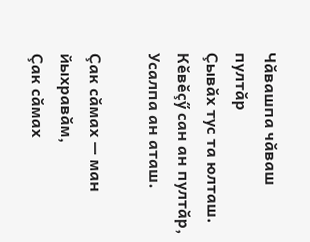Чăвашпа чăваш пултăр
Çывăх тус та юлташ.
Кĕвĕçӳ сан ан пултăр,
Усалпа ан аташ.

Çак сăмах — ман йыхравăм,
Çак сăмах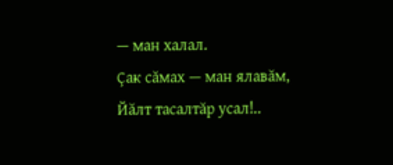— ман халал.
Çак сăмах — ман ялавăм,
Йăлт тасалтăр усал!..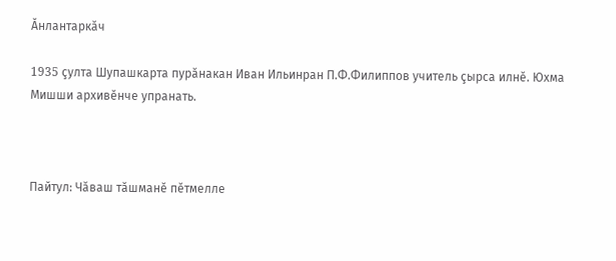Ăнлантаркăч

1935 çулта Шупашкарта пурăнакан Иван Ильинран П.Ф.Филиппов учитель çырса илнĕ. Юхма Мишши архивĕнче упранать.



Пайтул: Чăваш тăшманĕ пĕтмелле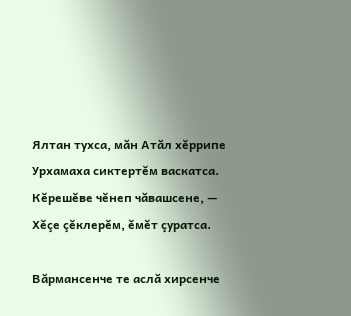Ялтан тухса, мăн Атăл хĕррипе
Урхамаха сиктертĕм васкатса.
Кĕрешĕве чĕнеп чăвашсене, —
Хĕçе çĕклерĕм, ĕмĕт çуратса.

Вăрмансенче те аслă хирсенче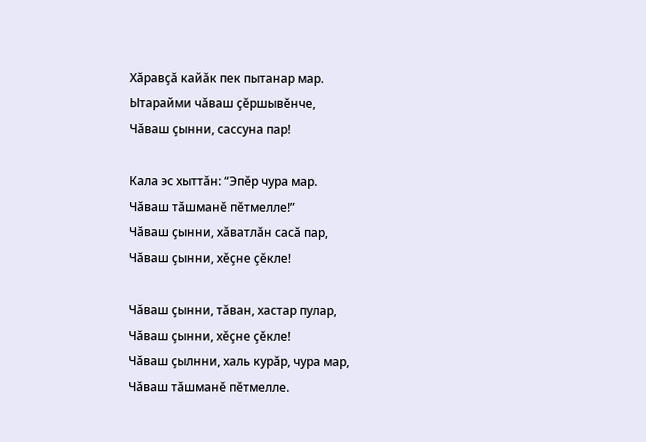Хăравçă кайăк пек пытанар мар.
Ытарайми чăваш çĕршывĕнче,
Чăваш çынни, сассуна пар!

Кала эс хыттăн: “Эпĕр чура мар.
Чăваш тăшманĕ пĕтмелле!”
Чăваш çынни, хăватлăн сасă пар,
Чăваш çынни, хĕçне çĕкле!

Чăваш çынни, тăван, хастар пулар,
Чăваш çынни, хĕçне çĕкле!
Чăваш çылнни, халь курăр, чура мар,
Чăваш тăшманĕ пĕтмелле.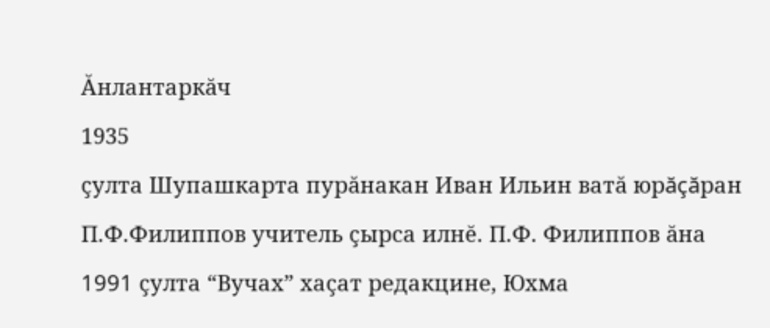Ăнлантаркăч
1935
çулта Шупашкарта пурăнакан Иван Ильин ватă юрăçăран П.Ф.Филиппов учитель çырса илнĕ. П.Ф. Филиппов ăна 1991 çулта “Вучах” хаçат редакцине, Юхма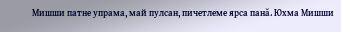Мишши патне упрама, май пулсан, пичетлеме ярса панă. Юхма Мишши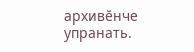архивĕнче упранать.